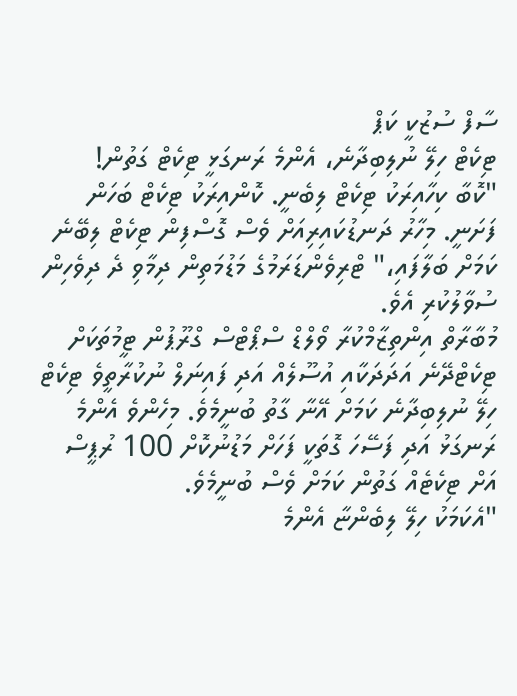ސާފް ސުޒުކީ ކަޕް
ޓިކެޓް ހިލޭ ނުލިބިދާނެ، އެންމެ ރަނގަޅީ ޓިކެޓް ގަތުން!
"ކޮބާ ކިހާއިރަކު ޓިކެޓް ލިބެނީ. ކޮންއިރަކު ޓިކެޓް ބަހަން ފަށަނީ. މިހާރު ދަނޑުކައިރިއަށް ވެސް ގޮސްފިން ޓިކެޓް ލިބޭނެ ކަމަށް ބަލާފައި،" ޓްރިވެންޑަރަމުގެ މަޑުމަތިން ދިމާވި ދެ ދިވެހިން ސުވާލުކުރި އެވެ.
މުބާރާތް އިންތިޒާމްކުރާ ވޯލްޑް ސްޕޯޓްސް ގްރޫޕުން ޓީމުތަކަށް ޓިކެޓްދޭނެ އަދަދަކާއި އުސޫލެއް އަދި ފައިނަލް ނުކުރާތީވެ ޓިކެޓް ހިލޭ ނުލިބިދާނެ ކަމަށް އޭނާ ގާތު ބުނީމެވެ. މިހެންވެ އެންމެ ރަނގަޅު އަދި ފަސޭހަ ގޮތަކީ ފަހަށް މަޑުނުކޮށް 100 ރުޕީސް އަށް ޓިކެޓެއް ގަތުން ކަމަށް ވެސް ބުނީމެވެ.
"އެކަމަކު ހިލޭ ލިބެންޏާ އެންމެ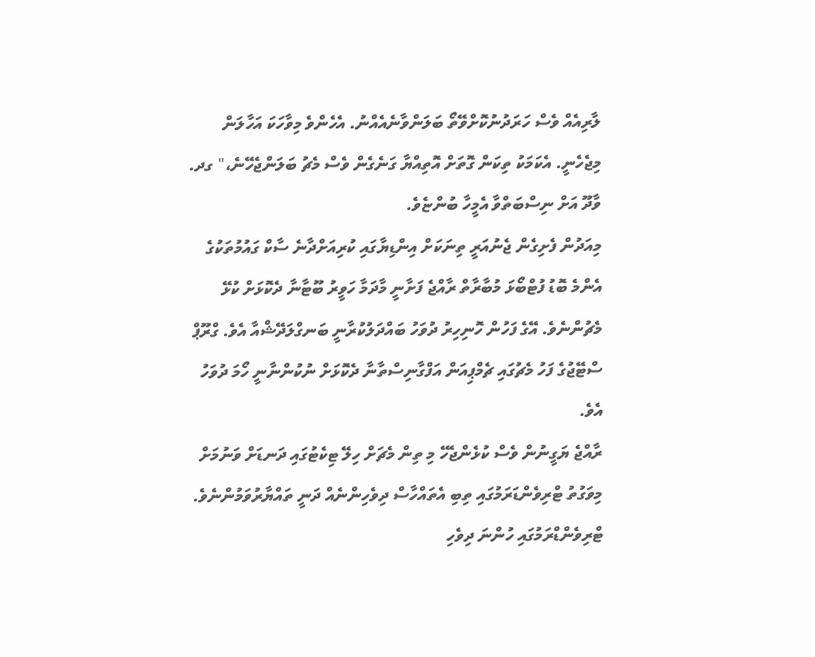ލާރިއެއް ވެސް ހަރަދުނުކޮށްވޭތޯ ބަލަންވާނެއެއްނު. އެހެންވެ މިވާހަކަ އަހާލަން މިޖެހެނީ. އެކަމަކު ތިކަން ގޮތަށް އޮތިއްޔާ ގަނެގެން ވެސް މެޗު ބަލަންޖެހޭނެ،" ގދ. ވާދޫ އަށް ނިސްބަތްވާ އެމީހާ ބުންޏެވެ.
މިއަދުން ފެށިގެން ޖެނުއަރީ ތިނަކަށް އިންޑިޔާގައި ކުރިއަށްދާނެ ސާކް ގައުމުތަކުގެ އެންމެ ބޮޑު ފުޓްބޯޅަ މުބާރާތް ރާއްޖެ ފަށާނީ މާދަމާ ހަވީރު ބޫޓާނާ ދެކޮޅަށް ކުޅޭ މެޗުންނެވެ. އޭގެ ފަހުން ހޮނިހިރު ދުވަހު ބައްދަލުކުރާނީ ބަނގްލަދޭޝްއާ އެވެ. ގްރޫޕް ސްޓޭޖުގެ ފަހު މެޗުގައި ޗެމްޕިއަން އަފްގާނިސްތާނާ ދެކޮޅަށް ނުކުންނާނީ ހޯމަ ދުވަހު އެވެ.
ރާއްޖެ ޔަގީނުން ވެސް ކުޅެންޖެހޭ މި ތިން މެޗަށް ހިލޭ ޓިކެޓުގައި ދަނޑަށް ވަނުމަށް މިވަގުތު ޓްރިވެންޑަރަމުގައި ތިބި އެތައްހާސް ދިވެހިންނެއް ދަނީ ތައްޔާރުވަމުންނެވެ. ޓްރިވެންޑްރަމުގައި ހުންނަ ދިވެހި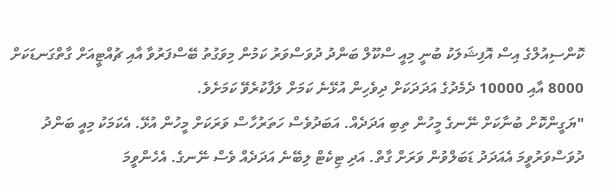ކޮންސިއުލްގެ އިސް އޮފިޝަލަކު ބުނީ މިއީ ސްކޫލް ބަންދު ދުވަސްވަރު ކަމުން މިވަގުތު ބޭސްފަރުވާ އާއި ޗުއްޓީއަށް ގާތްގަނޑަކަށް 8000 އާއި 10000 ދެމެދުގެ އަދަދަކަށް ދިވެހިން އުޅޭނެ ކަމަށް ލަފާކުރެވޭ ކަމަށެވެ.
"ޔަގީންކޮށް ބުނާކަށް ނޭނގެ މީހުން ތިބި އަދަދެއް. އަބަދުވެސް ހަތަރުހާސް ވަރަކަށް މީހުން އުޅޭ. އެކަމަކު މިއީ ބަންދު ދުވަސްވަރުވީމަ އެއަދަދު ޑަބަލްވުން ވަރަށް ގާތް. އަދި ޓިކެޓް ލިބޭނެ އަދަދެއް ވެސް ނޭނގެ. އެހެންވީމަ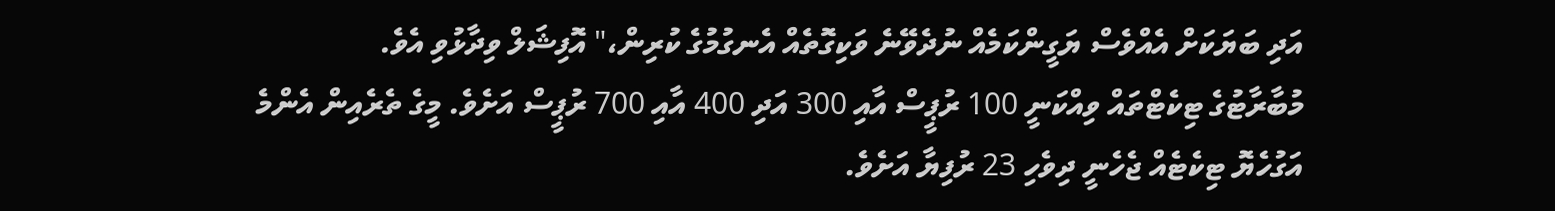އަދި ބަޔަކަށް އެއްވެސް ޔަގީންކަމެއް ނުދެވޭނެ ވަކިގޮތެއް އެނގުމުގެ ކުރިން،" އޮފިޝަލް ވިދާޅުވި އެވެ.
މުބާރާޓުގެ ޓިކެޓްތައް ވިއްކަނީ 100 ރުޕީސް އާއި 300 އަދި 400 އާއި 700 ރުޕީސް އަށެވެ. މީގެ ތެރެއިން އެންމެ އަގުހެޔޮ ޓިކެޓެއް ޖެހެނީ ދިވެހި 23 ރުފިޔާ އަށެވެ.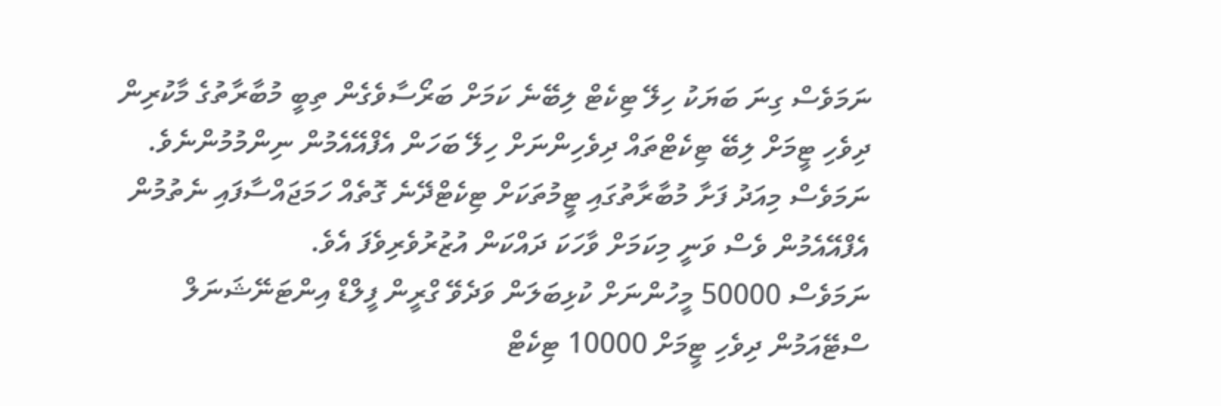ނަމަވެސް ގިނަ ބަޔަކު ހިލޭ ޓިކެޓް ލިބޭނެ ކަމަށް ބަރޯސާވެގެން ތިބީ މުބާރާތުގެ މާކުރިން ދިވެހި ޓީމަށް ލިބޭ ޓިކެޓްތައް ދިވެހިންނަށް ހިލޭ ބަހަން އެފްއޭއެމުން ނިންމުމުންނެވެ. ނަމަވެސް މިއަދު ފަށާ މުބާރާތުގައި ޓީމުތަކަށް ޓިކެޓްދޭނެ ގޮތެއް ހަމަޖައްސާފައި ނެތުމުން އެފްއޭއެމުން ވެސް ވަނީ މިކަމަށް ވާހަކަ ދައްކަން އުޒުރުވެރިވެފަ އެވެ.
ނަމަވެސް 50000 މީހުންނަށް ކުޅިބަލަން ވަދެވޭ ގްރީން ފީލްޑް އިންޓަނޭޝަނަލް ސްޓޭއަމުން ދިވެހި ޓީމަށް 10000 ޓިކެޓް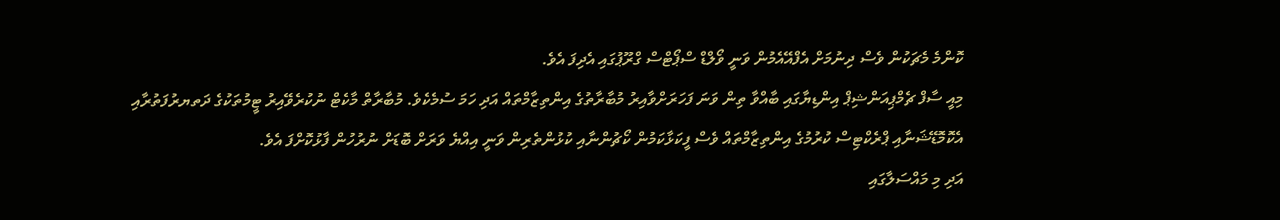ކޮންމެ މެޗަކުން ވެސް ދިނުމަށް އެފްއޭއެމުން ވަނީ ވޯލްޑް ސްޕޯޓްސް ގްރޫޕުގައި އެދިފަ އެވެ.
މިއީ ސާފް ޗެމްޕިއަންޝިޕް އިންޑިޔާގައި ބާއްވާ ތިން ވަނަ ފަހަރަށްވާއިރު މުބާރާތުގެ އިންތިޒާމްތައް އަދި ހަމަ ސުމެކެވެ. މުބާރާތް މާކެޓް ނުކުރެވޭއިރު ޓީމުތަކުގެ ދަތޔރުފަތުރާއި އެކޮމޮޑޭޝަނާއި ޕްރެކްޓިސް ކުރުމުގެ އިންތިޒާމްތައް ވެސް ފީކަޅާކަމުން ކޯޗުންނާއި ކުޅުންތެރިން ވަނީ އިއްޔެ ވަރަށް ބޮޑަށް ނުރުހުން ފާޅުކޮށްފަ އެވެ.
އަދި މި މައްސަލާގައި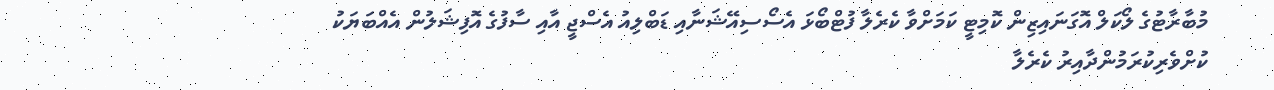މުބާރާޓުގެ ލޯކަލް އޮގަނައިޒިން ކޮމިޓީ ކަމަށްވާ ކެރެލާ ފުޓްބޯޅަ އެސޯސިއޭޝަނާއި ޑަބްލިއު އެސްޖީ އާއި ސާފުގެ އޮފިޝަލުން އެއްބަޔަކު ކުށްވެރިކުރަމުންދާއިރު ކެރެލާ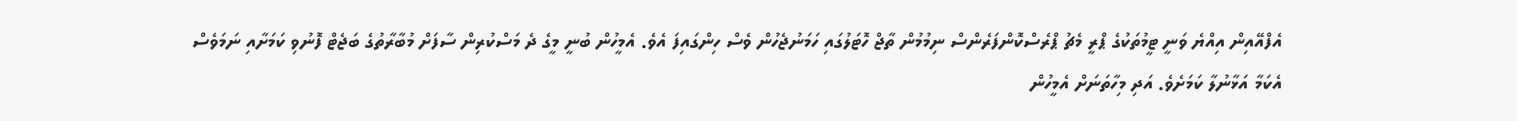އެފްއޭއިން އިއްޔެ ވަނީ ޓީމުތަކުގެ ޕްރީ މެޗު ޕްރެސްކޮންފަރެންސް ނިމުމުން ތާޖް ހޮޓަލުގައި ހަމަނުޖެހުން ވެސް ހިންގައިފަ އެވެ. އެމީހުން ބުނީ މީގެ ދެ މަސްކުރިން ސާފަށް މުބާރާތުގެ ބަޖެޓް ފޮނުވި ކަމަށާއި ނަމަވެސް އެކަމާ އަޅާނުލާ ކަމަށެވެ. އަދި މިހާތަނަށް އެމީހުން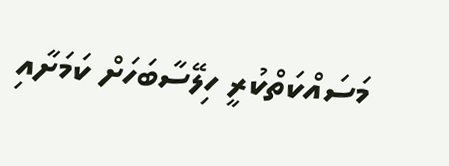މަސައްކަތްކުރީ ހިލޭސާބަހަށް ކަމަށާއި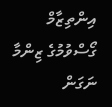އިންތިޒާމް ގޯސްވުމުގެ ޒިންމާ ނަގަން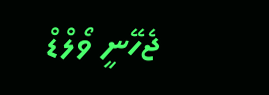ޖެހޭނީ ވޯލްޑް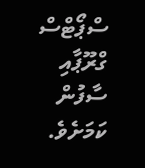ސްޕޯޓްސް ގްރޫޕާއި ސާފުން ކަމަށެވެ.